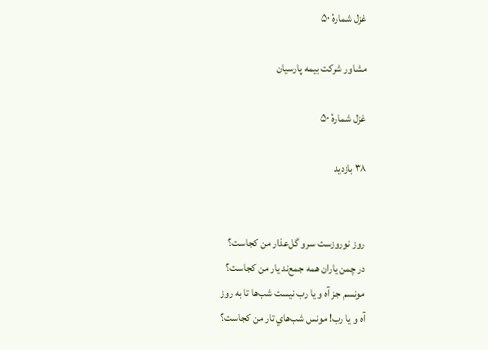غزل شمارهٔ ۵۰

مشاور شركت بيمه پارسيان

غزل شمارهٔ ۵۰

۳۸ بازديد


روز نوروزست سرو گل‌عذار من كجاست؟
در چمن ياران همه جمع‌ند يار من كجاست؟
مونسم جز آه و يا رب نيست شب‌ها تا به روز
آه و يا رب! مونس شب‌هاي تار من كجاست؟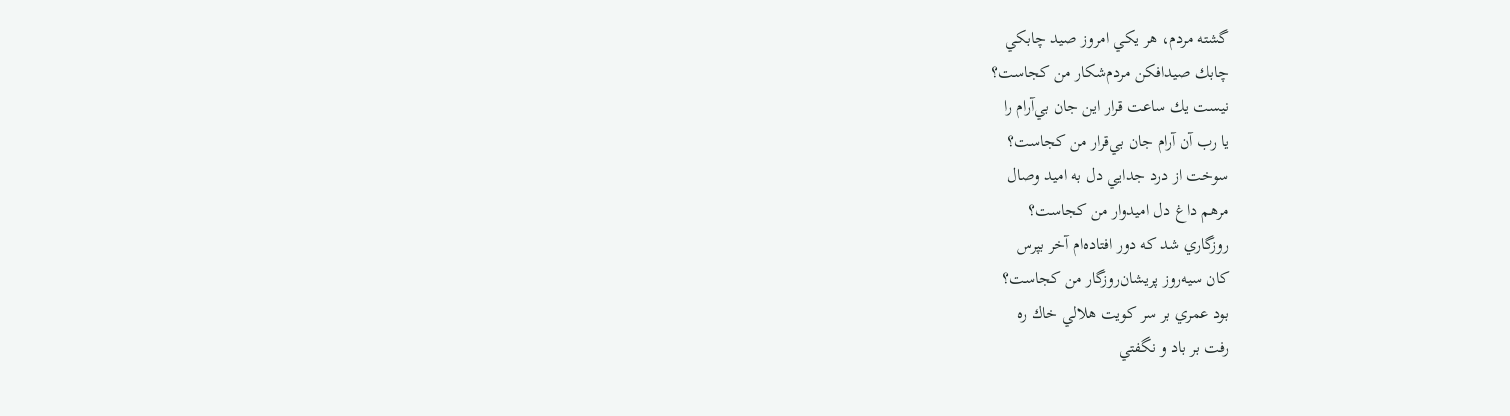گشته مردم، هر يكي امروز صيد چابكي
چابك صيدافكن مردم‌شكار من كجاست؟
نيست يك ساعت قرار اين جان بي‌آرام را
يا رب آن آرام جان بي‌قرار من كجاست؟
سوخت از درد جدايي دل به اميد وصال
مرهم داغ دل اميدوار من كجاست؟
روزگاري شد كه دور افتاده‌ام آخر بپرس
كان سيه‌روز پريشان‌روزگار من كجاست؟
بود عمري بر سر كويت هلالي خاك ره
رفت بر باد و نگفتي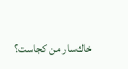خاك‌سار من كجاست؟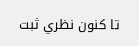تا كنون نظري ثبت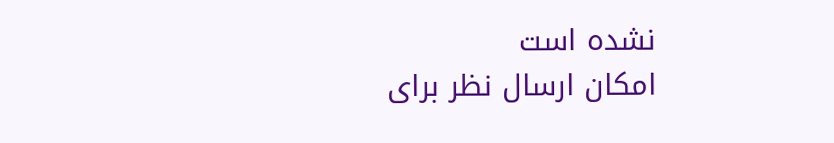نشده است
امکان ارسال نظر برای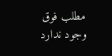مطلب فوق وجود ندارد